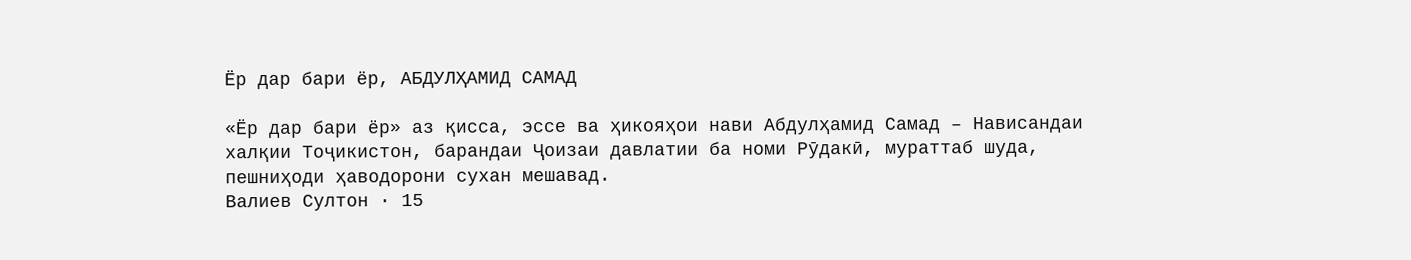Ёр дар бари ёр, АБДУЛҲАМИД САМАД

«Ёр дар бари ёр» аз қисса, эссе ва ҳикояҳои нави Абдулҳамид Самад – Нависандаи халқии Тоҷикистон, барандаи Ҷоизаи давлатии ба номи Рӯдакӣ, мураттаб шуда, пешниҳоди ҳаводорони сухан мешавад.
Валиев Султон · 15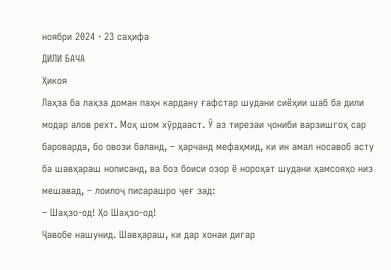ноябри 2024 · 23 саҳифа
ДИЛИ БАЧА
Ҳикоя
Лаҳза ба лаҳза доман паҳн кардану ғафстар шудани сиёҳии шаб ба дили модар алов рехт. Моҳ шом хӯрдааст. Ӯ аз тирезаи ҷониби варзишгоҳ сар бароварда, бо овози баланд, – ҳарчанд мефаҳмид, ки ин амал носавоб асту ба шавҳараш нописанд, ва боз боиси озор ё нороҳат шудани ҳамсояҳо низ мешавад, – лоилоҷ писарашро ҷеғ зад:
– Шаҳзо-од! Ҳо Шаҳзо-од!
Ҷавобе нашунид. Шавҳараш, ки дар хонаи дигар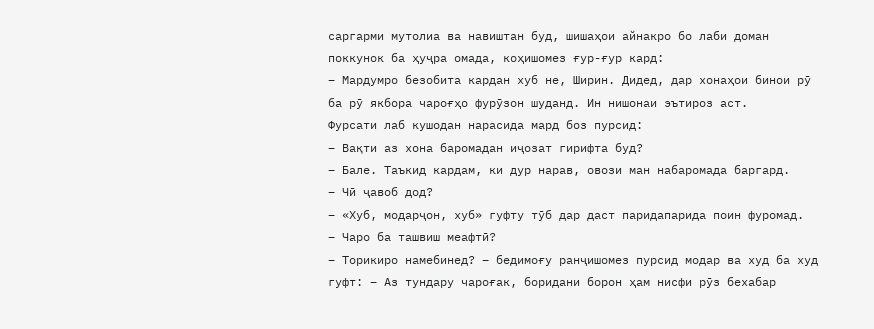саргарми мутолиа ва навиштан буд, шишаҳои айнакро бо лаби доман поккунок ба ҳуҷра омада, коҳишомез ғур-ғур кард:
– Мардумро безобита кардан хуб не, Ширин. Дидед, дар хонаҳои бинои рӯ ба рӯ якбора чароғҳо фурӯзон шуданд. Ин нишонаи эътироз аст.
Фурсати лаб кушодан нарасида мард боз пурсид:
– Вақти аз хона баромадан иҷозат гирифта буд?
– Бале. Таъкид кардам, ки дур нарав, овози ман набаромада баргард.
– Чӣ ҷавоб дод?
– «Хуб, модарҷон, хуб» гуфту тӯб дар даст паридапарида поин фуромад.
– Чаро ба ташвиш меафтӣ?
– Торикиро намебинед? – бедимоғу ранҷишомез пурсид модар ва худ ба худ гуфт: – Аз тундару чароғак, боридани борон ҳам нисфи рӯз бехабар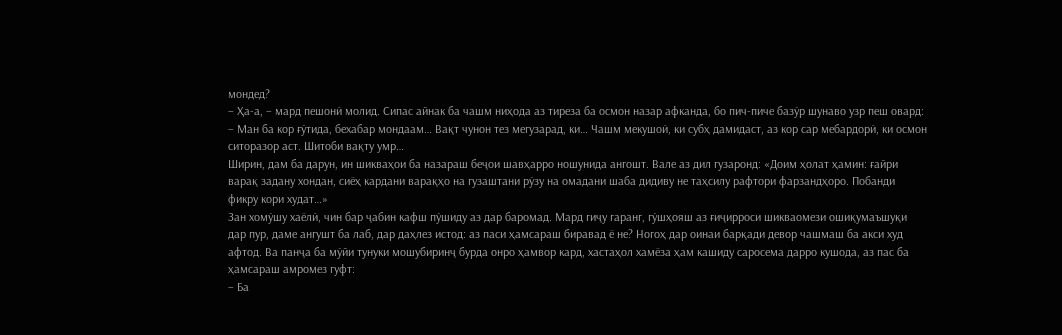мондед?
– Ҳа-а, – мард пешонӣ молид. Сипас айнак ба чашм ниҳода аз тиреза ба осмон назар афканда, бо пич-пиче базӯр шунаво узр пеш овард: – Ман ба кор ғӯтида, бехабар мондаам… Вақт чунон тез мегузарад, ки… Чашм мекушоӣ, ки субҳ дамидаст, аз кор сар мебардорӣ, ки осмон ситоразор аст. Шитоби вақту умр…
Ширин, дам ба дарун, ин шикваҳои ба назараш беҷои шавҳарро ношунида ангошт. Вале аз дил гузаронд: «Доим ҳолат ҳамин: ғайри варақ задану хондан, сиёҳ кардани варақҳо на гузаштани рӯзу на омадани шаба дидиву не таҳсилу рафтори фарзандҳоро. Побанди фикру кори худат…»
Зан хомӯшу хаёлӣ, чин бар ҷабин кафш пӯшиду аз дар баромад. Мард гиҷу гаранг, гӯшҳояш аз ғиҷирроси шикваомези ошиқумаъшуқи дар пур, даме ангушт ба лаб, дар даҳлез истод: аз паси ҳамсараш биравад ё не? Ногоҳ дар оинаи барқади девор чашмаш ба акси худ афтод. Ва панҷа ба мӯйи тунуки мошубиринҷ бурда онро ҳамвор кард, хастаҳол хамёза ҳам кашиду саросема дарро кушода, аз пас ба ҳамсараш амромез гуфт:
– Ба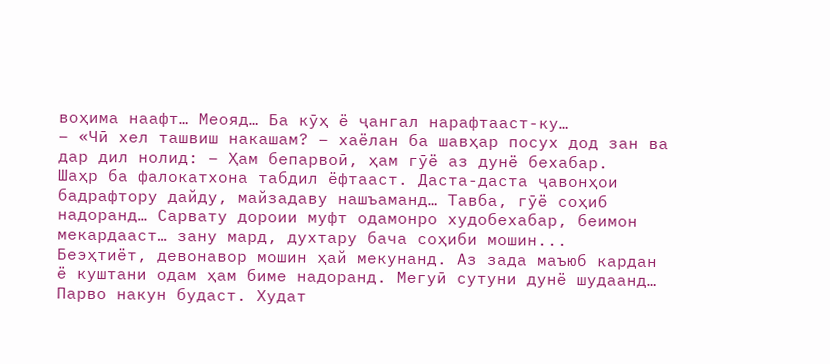воҳима наафт… Меояд… Ба кӯҳ ё ҷангал нарафтааст-ку…
– «Чӣ хел ташвиш накашам? – хаёлан ба шавҳар посух дод зан ва дар дил нолид: – Ҳам бепарвоӣ, ҳам гӯё аз дунё бехабар.
Шаҳр ба фалокатхона табдил ёфтааст. Даста-даста ҷавонҳои бадрафтору дайду, майзадаву нашъаманд… Тавба, гӯё соҳиб надоранд… Сарвату дороии муфт одамонро худобехабар, беимон мекардааст… зану мард, духтару бача соҳиби мошин...
Беэҳтиёт, девонавор мошин ҳай мекунанд. Аз зада маъюб кардан ё куштани одам ҳам биме надоранд. Мегуӣ сутуни дунё шудаанд… Парво накун будаст. Худат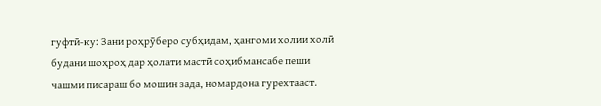гуфтӣ-ку: Зани роҳрӯберо субҳидам, ҳангоми холии холӣ будани шоҳроҳ дар ҳолати мастӣ соҳибмансабе пеши чашми писараш бо мошин зада, номардона гурехтааст.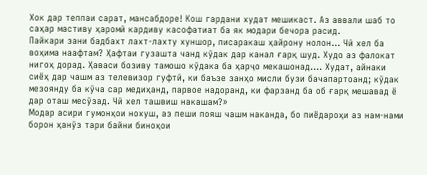Хок дар теппаи сарат, мансабдоре! Кош гардани худат мешикаст. Аз аввали шаб то саҳар мастиву ҳаромӣ кардиву касофатиат ба як модари бечора расид.
Пайкари зани бадбахт лахт-лахту хуншор, писаракаш ҳайрону нолон… Чӣ хел ба воҳима наафтам? Ҳафтаи гузашта чанд кӯдак дар канал ғарқ шуд. Худо аз фалокат нигоҳ дорад. Ҳаваси бозиву тамошо кӯдака ба ҳарҷо мекашонад…. Худат, айнаки сиёҳ дар чашм аз телевизор гуфтӣ, ки баъзе занҳо мисли бузи бачапартоанд; кӯдак мезоянду ба кӯча сар медиҳанд, парвое надоранд, ки фарзанд ба об ғарқ мешавад ё дар оташ месӯзад. Чӣ хел ташвиш накашам?»
Модар асири гумонҳои нохуш, аз пеши пояш чашм наканда, бо пиёдароҳи аз нам-нами борон ҳанӯз тари байни биноҳои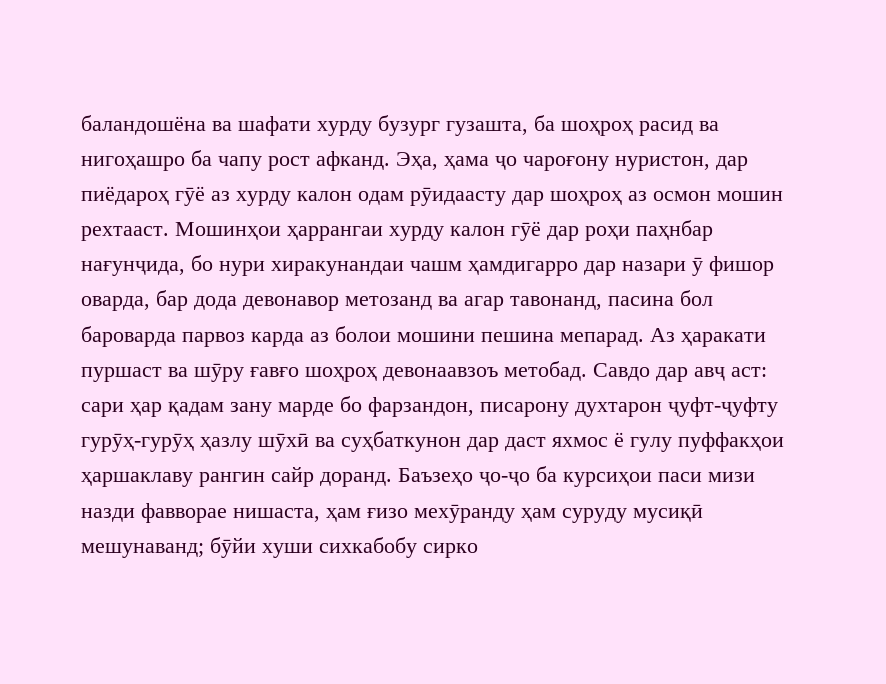баландошёна ва шафати хурду бузург гузашта, ба шоҳроҳ расид ва нигоҳашро ба чапу рост афканд. Эҳа, ҳама ҷо чароғону нуристон, дар пиёдароҳ гӯё аз хурду калон одам рӯидаасту дар шоҳроҳ аз осмон мошин рехтааст. Мошинҳои ҳаррангаи хурду калон гӯё дар роҳи паҳнбар нағунҷида, бо нури хиракунандаи чашм ҳамдигарро дар назари ӯ фишор оварда, бар дода девонавор метозанд ва агар тавонанд, пасина бол бароварда парвоз карда аз болои мошини пешина мепарад. Аз ҳаракати пуршаст ва шӯру ғавғо шоҳроҳ девонаавзоъ метобад. Савдо дар авҷ аст: сари ҳар қадам зану марде бо фарзандон, писарону духтарон ҷуфт-ҷуфту гурӯҳ-гурӯҳ ҳазлу шӯхӣ ва суҳбаткунон дар даст яхмос ё гулу пуффакҳои ҳаршаклаву рангин сайр доранд. Баъзеҳо ҷо-ҷо ба курсиҳои паси мизи назди фавворае нишаста, ҳам ғизо мехӯранду ҳам суруду мусиқӣ мешунаванд; бӯйи хуши сихкабобу сирко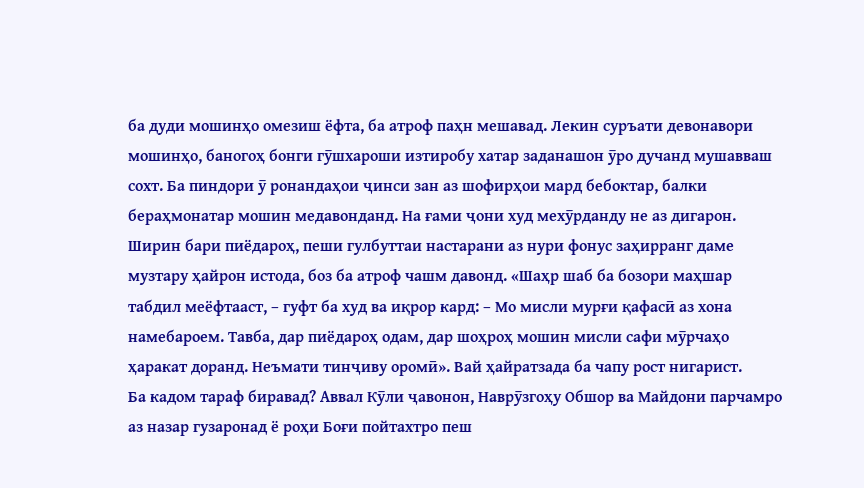ба дуди мошинҳо омезиш ёфта, ба атроф паҳн мешавад. Лекин суръати девонавори мошинҳо, баногоҳ бонги гӯшхароши изтиробу хатар заданашон ӯро дучанд мушавваш сохт. Ба пиндори ӯ ронандаҳои ҷинси зан аз шофирҳои мард бебоктар, балки бераҳмонатар мошин медавонданд. На ғами ҷони худ мехӯрданду не аз дигарон.
Ширин бари пиёдароҳ, пеши гулбуттаи настарани аз нури фонус заҳирранг даме музтару ҳайрон истода, боз ба атроф чашм давонд. «Шаҳр шаб ба бозори маҳшар табдил меёфтааст, – гуфт ба худ ва иқрор кард: – Мо мисли мурғи қафасӣ аз хона намебароем. Тавба, дар пиёдароҳ одам, дар шоҳроҳ мошин мисли сафи мӯрчаҳо ҳаракат доранд. Неъмати тинҷиву оромӣ». Вай ҳайратзада ба чапу рост нигарист.
Ба кадом тараф биравад? Аввал Кӯли ҷавонон, Наврӯзгоҳу Обшор ва Майдони парчамро аз назар гузаронад ё роҳи Боғи пойтахтро пеш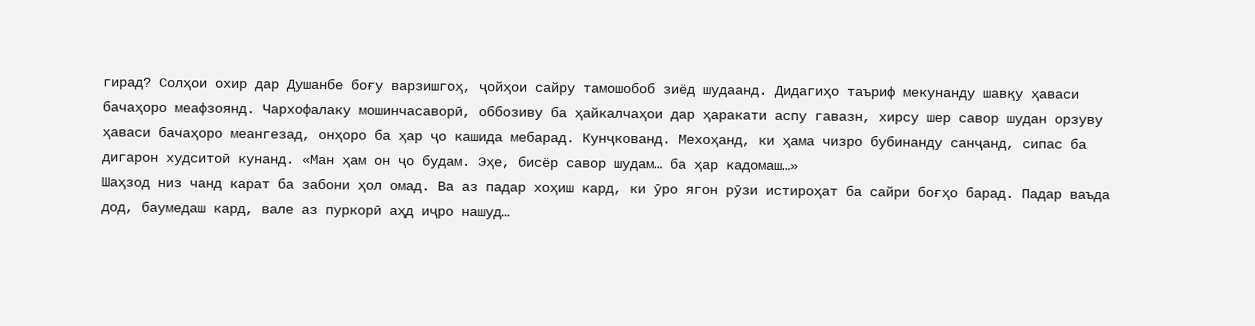гирад? Солҳои охир дар Душанбе боғу варзишгоҳ, ҷойҳои сайру тамошобоб зиёд шудаанд. Дидагиҳо таъриф мекунанду шавқу ҳаваси бачаҳоро меафзоянд. Чархофалаку мошинчасаворӣ, оббозиву ба ҳайкалчаҳои дар ҳаракати аспу гавазн, хирсу шер савор шудан орзуву ҳаваси бачаҳоро меангезад, онҳоро ба ҳар ҷо кашида мебарад. Кунҷкованд. Мехоҳанд, ки ҳама чизро бубинанду санҷанд, сипас ба дигарон худситоӣ кунанд. «Ман ҳам он ҷо будам. Эҳе, бисёр савор шудам… ба ҳар кадомаш…»
Шаҳзод низ чанд карат ба забони ҳол омад. Ва аз падар хоҳиш кард, ки ӯро ягон рӯзи истироҳат ба сайри боғҳо барад. Падар ваъда дод, баумедаш кард, вале аз пуркорӣ аҳд иҷро нашуд…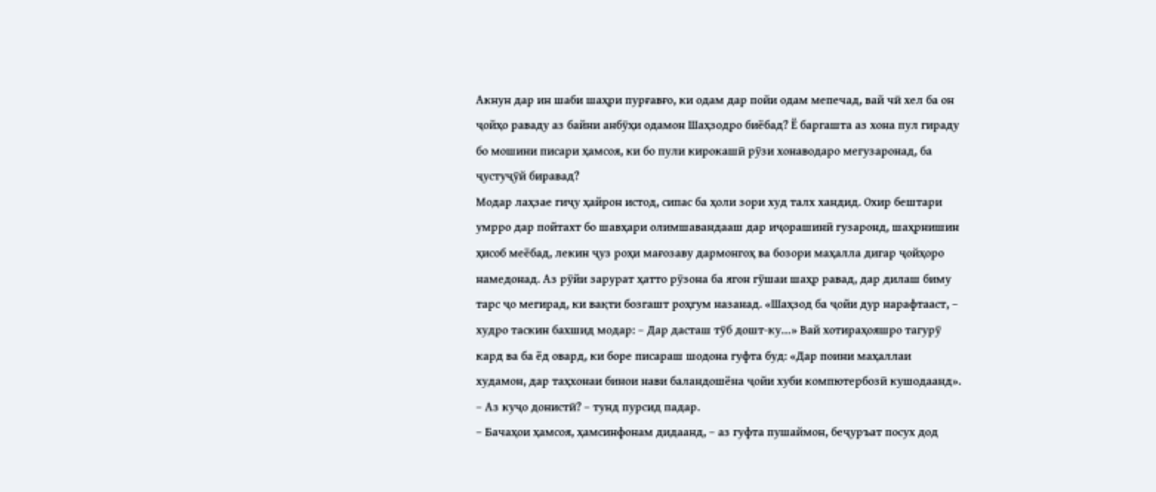Акнун дар ин шаби шаҳри пурғавғо, ки одам дар пойи одам мепечад, вай чӣ хел ба он ҷойҳо раваду аз байни анбӯҳи одамон Шаҳзодро биёбад? Ё баргашта аз хона пул гираду бо мошини писари ҳамсоя, ки бо пули кирокашӣ рӯзи хонаводаро мегузаронад, ба ҷустуҷӯй биравад?
Модар лаҳзае гиҷу ҳайрон истод, сипас ба ҳоли зори худ талх хандид. Охир бештари умрро дар пойтахт бо шавҳари олимшавандааш дар иҷорашинӣ гузаронд, шаҳрнишин ҳисоб меёбад, лекин ҷуз роҳи мағозаву дармонгоҳ ва бозори маҳалла дигар ҷойҳоро намедонад. Аз рӯйи зарурат ҳатто рӯзона ба ягон гӯшаи шаҳр равад, дар дилаш биму тарс ҷо мегирад, ки вақти бозгашт роҳгум назанад. «Шаҳзод ба ҷойи дур нарафтааст, – худро таскин бахшид модар: – Дар дасташ тӯб дошт-ку…» Вай хотираҳояшро тагурӯ кард ва ба ёд овард, ки боре писараш шодона гуфта буд: «Дар поини маҳаллаи худамон, дар таҳхонаи бинои нави баландошёна ҷойи хуби компютербозӣ кушодаанд».
– Аз куҷо донистӣ? – тунд пурсид падар.
– Бачаҳои ҳамсоя, ҳамсинфонам дидаанд, – аз гуфта пушаймон, беҷуръат посух дод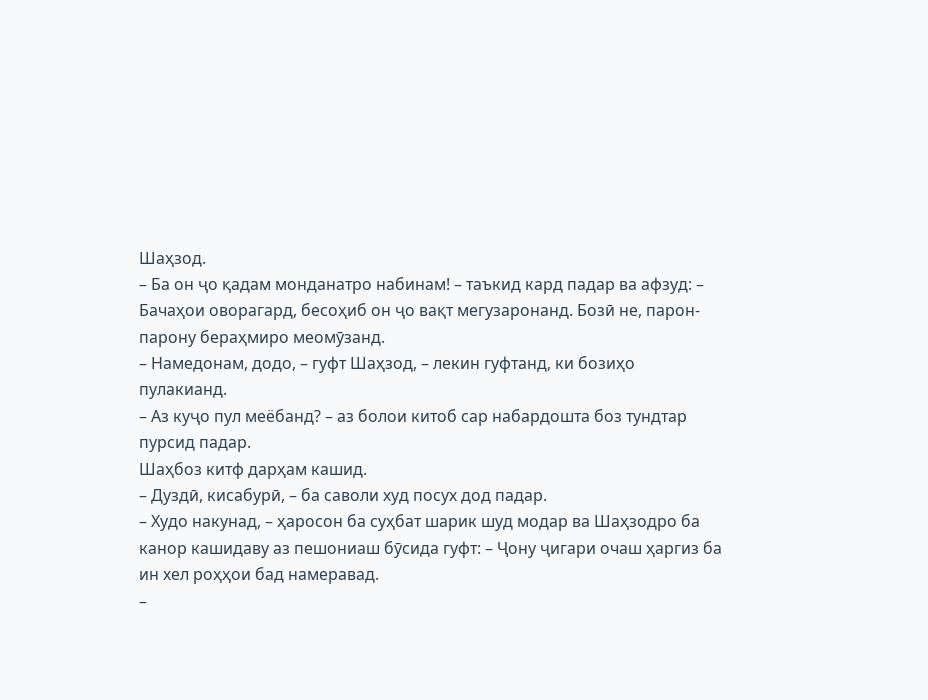Шаҳзод.
– Ба он ҷо қадам монданатро набинам! – таъкид кард падар ва афзуд: – Бачаҳои оворагард, бесоҳиб он ҷо вақт мегузаронанд. Бозӣ не, парон-парону бераҳмиро меомӯзанд.
– Намедонам, додо, – гуфт Шаҳзод, – лекин гуфтанд, ки бозиҳо пулакианд.
– Аз куҷо пул меёбанд? – аз болои китоб сар набардошта боз тундтар пурсид падар.
Шаҳбоз китф дарҳам кашид.
– Дуздӣ, кисабурӣ, – ба саволи худ посух дод падар.
– Худо накунад, – ҳаросон ба суҳбат шарик шуд модар ва Шаҳзодро ба канор кашидаву аз пешониаш бӯсида гуфт: – Ҷону ҷигари очаш ҳаргиз ба ин хел роҳҳои бад намеравад.
–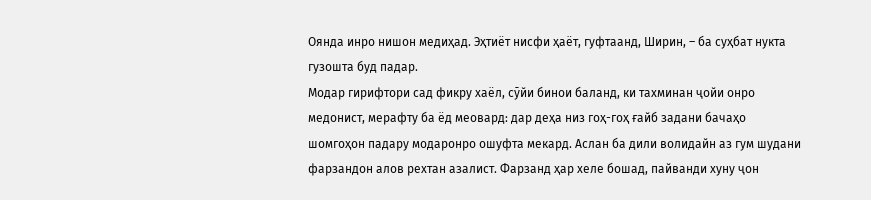Оянда инро нишон медиҳад. Эҳтиёт нисфи ҳаёт, гуфтаанд, Ширин, – ба суҳбат нукта гузошта буд падар.
Модар гирифтори сад фикру хаёл, сӯйи бинои баланд, ки тахминан ҷойи онро медонист, мерафту ба ёд меовард: дар деҳа низ гоҳ-гоҳ ғайб задани бачаҳо шомгоҳон падару модаронро ошуфта мекард. Аслан ба дили волидайн аз гум шудани фарзандон алов рехтан азалист. Фарзанд ҳар хеле бошад, пайванди хуну ҷон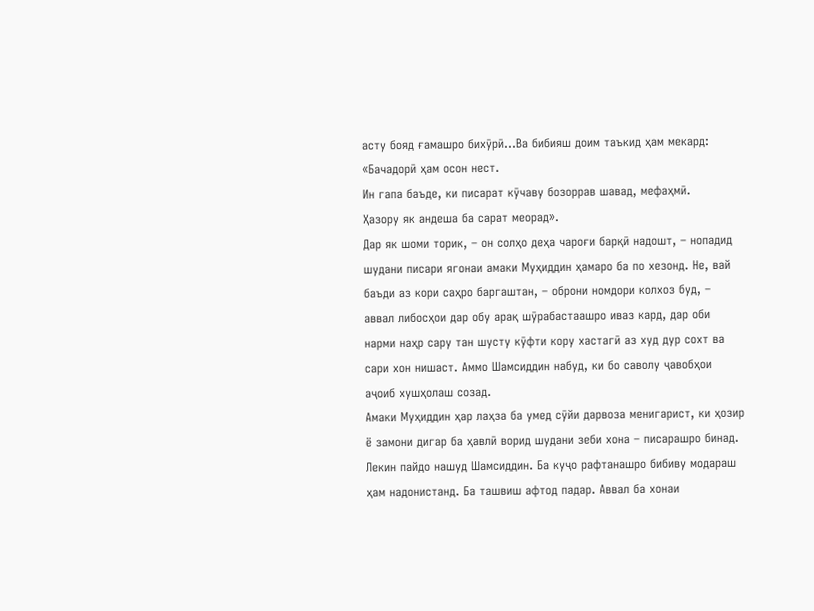асту бояд ғамашро бихӯрӣ…Ва бибияш доим таъкид ҳам мекард: «Бачадорӣ ҳам осон нест.
Ин гапа баъде, ки писарат кӯчаву бозоррав шавад, мефаҳмӣ.
Ҳазору як андеша ба сарат меорад».
Дар як шоми торик, – он солҳо деҳа чароғи барқӣ надошт, – нопадид шудани писари ягонаи амаки Муҳиддин ҳамаро ба по хезонд. Не, вай баъди аз кори саҳро баргаштан, – оброни номдори колхоз буд, – аввал либосҳои дар обу арақ шӯрабастаашро иваз кард, дар оби нарми наҳр сару тан шусту кӯфти кору хастагӣ аз худ дур сохт ва сари хон нишаст. Аммо Шамсиддин набуд, ки бо саволу ҷавобҳои аҷоиб хушҳолаш созад.
Амаки Муҳиддин ҳар лаҳза ба умед сӯйи дарвоза менигарист, ки ҳозир ё замони дигар ба ҳавлӣ ворид шудани зеби хона – писарашро бинад. Лекин пайдо нашуд Шамсиддин. Ба куҷо рафтанашро бибиву модараш ҳам надонистанд. Ба ташвиш афтод падар. Аввал ба хонаи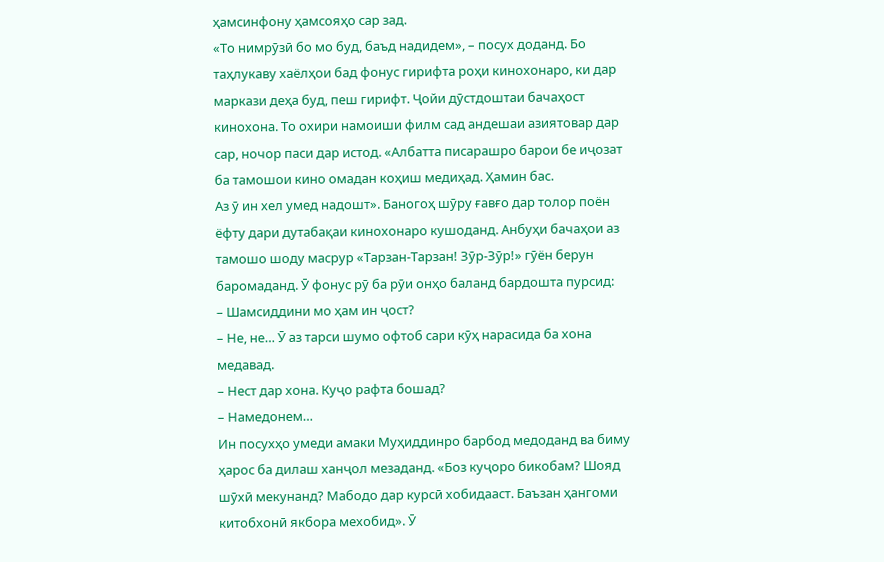ҳамсинфону ҳамсояҳо сар зад.
«То нимрӯзӣ бо мо буд, баъд надидем», – посух доданд. Бо таҳлукаву хаёлҳои бад фонус гирифта роҳи кинохонаро, ки дар маркази деҳа буд, пеш гирифт. Ҷойи дӯстдоштаи бачаҳост кинохона. То охири намоиши филм сад андешаи азиятовар дар сар, ночор паси дар истод. «Албатта писарашро барои бе иҷозат ба тамошои кино омадан коҳиш медиҳад. Ҳамин бас.
Аз ӯ ин хел умед надошт». Баногоҳ шӯру ғавғо дар толор поён ёфту дари дутабақаи кинохонаро кушоданд. Анбуҳи бачаҳои аз тамошо шоду масрур «Тарзан-Тарзан! Зӯр-Зӯр!» гӯён берун баромаданд. Ӯ фонус рӯ ба рӯи онҳо баланд бардошта пурсид:
– Шамсиддини мо ҳам ин ҷост?
– Не, не… Ӯ аз тарси шумо офтоб сари кӯҳ нарасида ба хона медавад.
– Нест дар хона. Куҷо рафта бошад?
– Намедонем…
Ин посухҳо умеди амаки Муҳиддинро барбод медоданд ва биму ҳарос ба дилаш ханҷол мезаданд. «Боз куҷоро бикобам? Шояд шӯхӣ мекунанд? Мабодо дар курсӣ хобидааст. Баъзан ҳангоми китобхонӣ якбора мехобид». Ӯ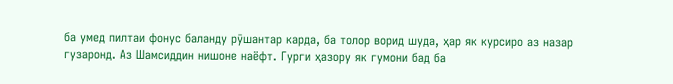ба умед пилтаи фонус баланду рӯшантар карда, ба толор ворид шуда, ҳар як курсиро аз назар гузаронд. Аз Шамсиддин нишоне наёфт. Гурги ҳазору як гумони бад ба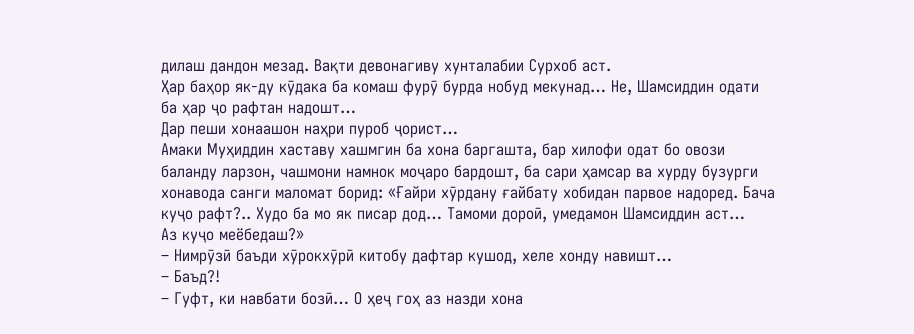дилаш дандон мезад. Вақти девонагиву хунталабии Сурхоб аст.
Ҳар баҳор як-ду кӯдака ба комаш фурӯ бурда нобуд мекунад… Не, Шамсиддин одати ба ҳар ҷо рафтан надошт…
Дар пеши хонаашон наҳри пуроб ҷорист…
Амаки Муҳиддин хаставу хашмгин ба хона баргашта, бар хилофи одат бо овози баланду ларзон, чашмони намнок моҷаро бардошт, ба сари ҳамсар ва хурду бузурги хонавода санги маломат борид: «Ғайри хӯрдану ғайбату хобидан парвое надоред. Бача куҷо рафт?.. Худо ба мо як писар дод… Тамоми дороӣ, умедамон Шамсиддин аст…
Аз куҷо меёбедаш?»
– Нимрӯзӣ баъди хӯрокхӯрӣ китобу дафтар кушод, хеле хонду навишт…
– Баъд?!
– Гуфт, ки навбати бозӣ… О ҳеҷ гоҳ аз назди хона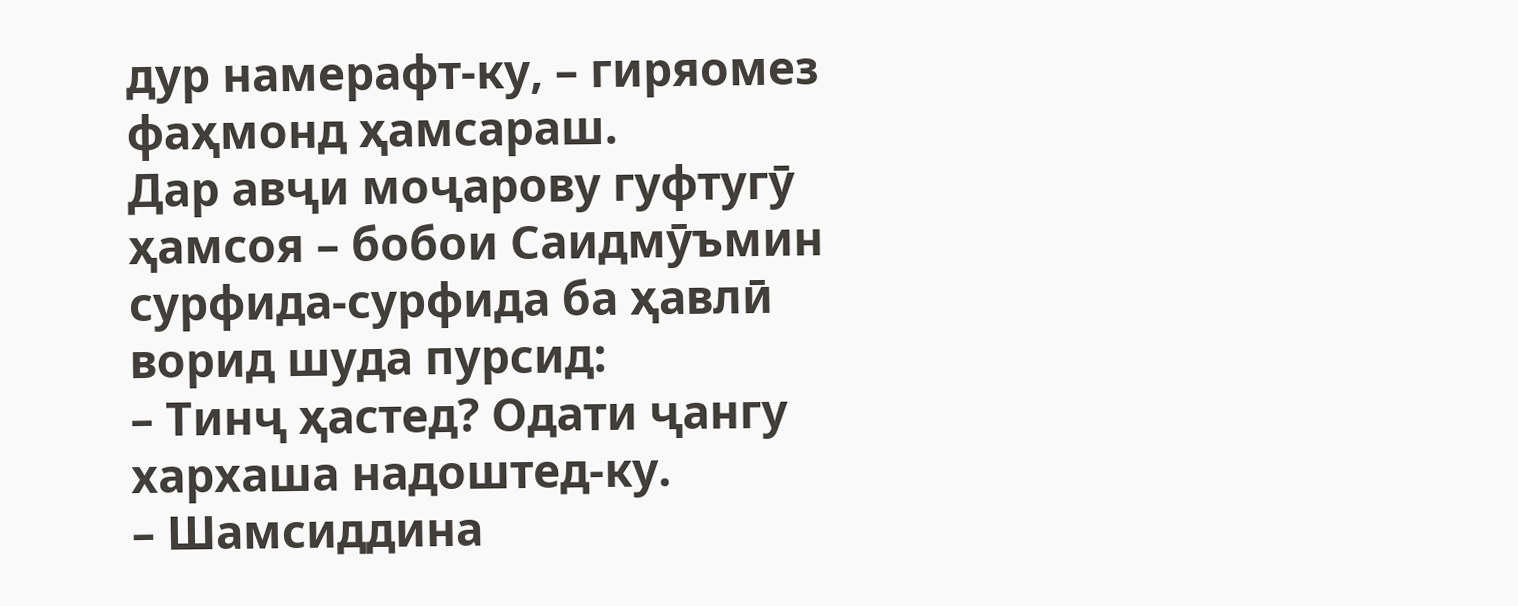дур намерафт-ку, – гиряомез фаҳмонд ҳамсараш.
Дар авҷи моҷарову гуфтугӯ ҳамсоя – бобои Саидмӯъмин сурфида-сурфида ба ҳавлӣ ворид шуда пурсид:
– Тинҷ ҳастед? Одати ҷангу хархаша надоштед-ку.
– Шамсиддина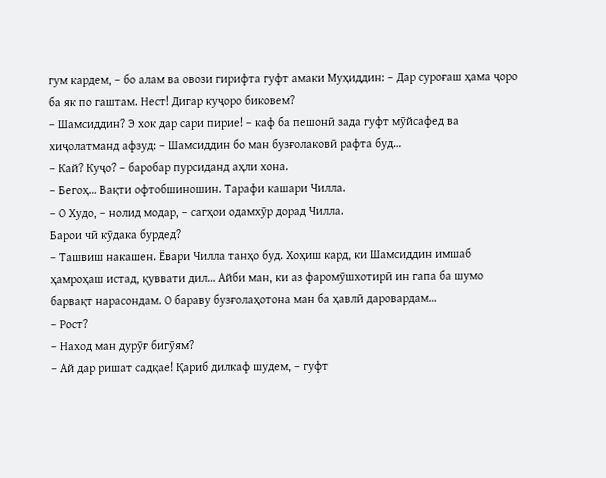гум кардем, – бо алам ва овози гирифта гуфт амаки Муҳиддин: – Дар суроғаш ҳама ҷоро ба як по гаштам. Нест! Дигар куҷоро биковем?
– Шамсиддин? Э хок дар сари пирие! – каф ба пешонӣ зада гуфт мӯйсафед ва хиҷолатманд афзуд: – Шамсиддин бо ман бузғолаковӣ рафта буд…
– Кай? Куҷо? – баробар пурсиданд аҳли хона.
– Бегоҳ… Вақти офтобшиношин. Тарафи кашари Чилла.
– О Худо, – нолид модар, – сагҳои одамхӯр дорад Чилла.
Барои чӣ кӯдака бурдед?
– Ташвиш накашен. Ёвари Чилла танҳо буд. Хоҳиш кард, ки Шамсиддин имшаб ҳамроҳаш истад, қуввати дил… Айби ман, ки аз фаромӯшхотирӣ ин гапа ба шумо барвақт нарасондам. О бараву бузғолаҳотона ман ба ҳавлӣ даровардам…
– Рост?
– Наход ман дурӯғ бигӯям?
– Ай дар ришат садқае! Қариб дилкаф шудем, – гуфт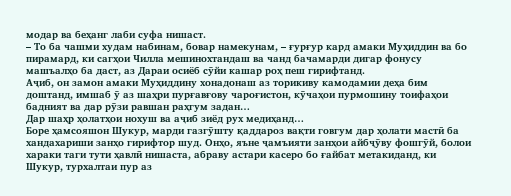модар ва беҳанг лаби суфа нишаст.
– То ба чашми худам набинам, бовар намекунам, – ғурғур кард амаки Муҳиддин ва бо пирамард, ки сагҳои Чилла мешинохтандаш ва чанд бачамарди дигар фонусу машъалҳо ба даст, аз Дараи осиёб сӯйи кашар роҳ пеш гирифтанд.
Аҷиб, он замон амаки Муҳиддину хонадонаш аз торикиву камодамии деҳа бим доштанд, имшаб ӯ аз шаҳри пурғавғову чароғистон, кӯчаҳои пурмошину тоифаҳои бадният ва дар рӯзи равшан раҳгум задан…
Дар шаҳр ҳолатҳои нохуш ва аҷиб зиёд рух медиҳанд…
Боре ҳамсояшон Шукур, марди газгӯшту қаддароз вақти говгум дар ҳолати мастӣ ба хандахариши занҳо гирифтор шуд. Онҳо, яъне ҷамъияти занҳои айбҷӯву фошгӯй, болои хараки таги тути ҳавлӣ нишаста, абраву астари касеро бо ғайбат метакиданд, ки Шукур, турхалтаи пур аз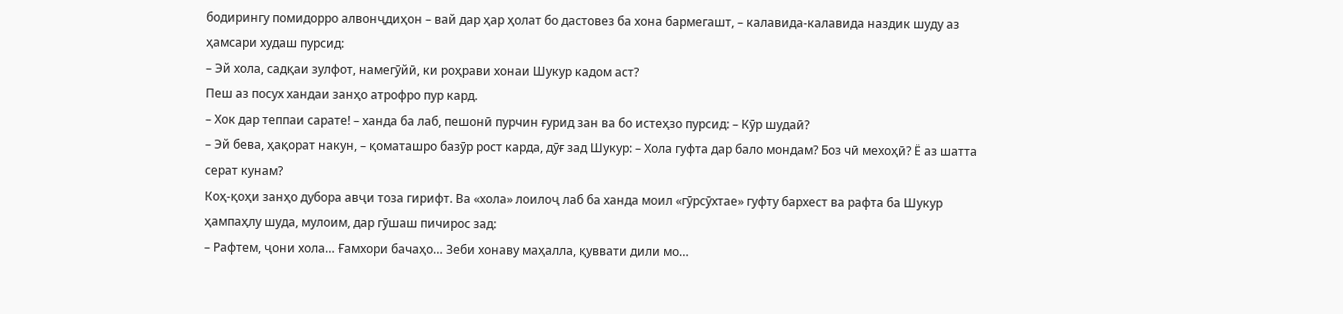бодирингу помидорро алвонҷдиҳон – вай дар ҳар ҳолат бо дастовез ба хона бармегашт, – калавида-калавида наздик шуду аз ҳамсари худаш пурсид:
– Эй хола, садқаи зулфот, намегӯйӣ, ки роҳрави хонаи Шукур кадом аст?
Пеш аз посух хандаи занҳо атрофро пур кард.
– Хок дар теппаи сарате! – ханда ба лаб, пешонӣ пурчин ғурид зан ва бо истеҳзо пурсид: – Кӯр шудаӣ?
– Эй бева, ҳақорат накун, – қоматашро базӯр рост карда, дӯғ зад Шукур: – Хола гуфта дар бало мондам? Боз чӣ мехоҳӣ? Ё аз шатта серат кунам?
Коҳ-қоҳи занҳо дубора авҷи тоза гирифт. Ва «хола» лоилоҷ лаб ба ханда моил «гӯрсӯхтае» гуфту бархест ва рафта ба Шукур ҳампаҳлу шуда, мулоим, дар гӯшаш пичирос зад:
– Рафтем, ҷони хола… Ғамхори бачаҳо… Зеби хонаву маҳалла, қуввати дили мо…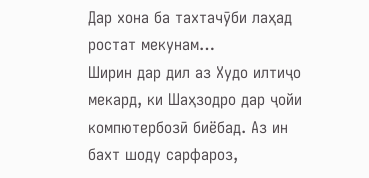Дар хона ба тахтачӯби лаҳад ростат мекунам…
Ширин дар дил аз Худо илтиҷо мекард, ки Шаҳзодро дар ҷойи компютербозӣ биёбад. Аз ин бахт шоду сарфароз,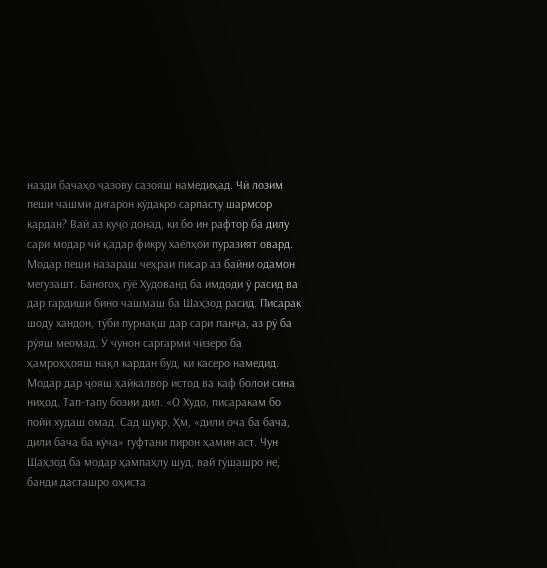назди бачаҳо ҷазову сазояш намедиҳад. Чӣ лозим пеши чашми дигарон кӯдакро сарпасту шармсор кардан? Вай аз куҷо донад, ки бо ин рафтор ба дилу сари модар чӣ қадар фикру хаёлҳои пуразият овард. Модар пеши назараш чеҳраи писар аз байни одамон мегузашт. Баногоҳ гӯё Худованд ба имдоди ӯ расид ва дар гардиши бино чашмаш ба Шаҳзод расид. Писарак шоду хандон, тӯби пурнақш дар сари панҷа, аз рӯ ба рӯяш меомад. Ӯ чунон саргарми чизеро ба ҳамроҳҳояш нақл кардан буд, ки касеро намедид. Модар дар ҷояш ҳайкалвор истод ва каф болои сина ниҳод. Тап-тапу бозии дил. «О Худо, писаракам бо пойи худаш омад. Сад шукр. Ҳм, «дили оча ба бача, дили бача ба кӯча» гуфтани пирон ҳамин аст. Чун Шаҳзод ба модар ҳампаҳлу шуд, вай гӯшашро не, банди дасташро оҳиста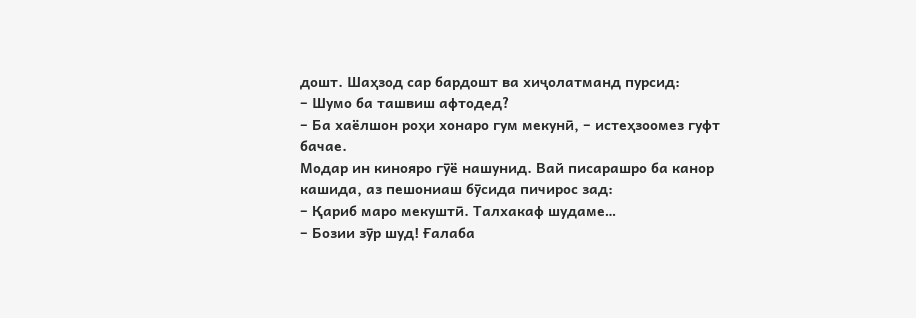дошт. Шаҳзод сар бардошт ва хиҷолатманд пурсид:
– Шумо ба ташвиш афтодед?
– Ба хаёлшон роҳи хонаро гум мекунӣ, – истеҳзоомез гуфт бачае.
Модар ин кинояро гӯё нашунид. Вай писарашро ба канор кашида, аз пешониаш бӯсида пичирос зад:
– Қариб маро мекуштӣ. Талхакаф шудаме…
– Бозии зӯр шуд! Ғалаба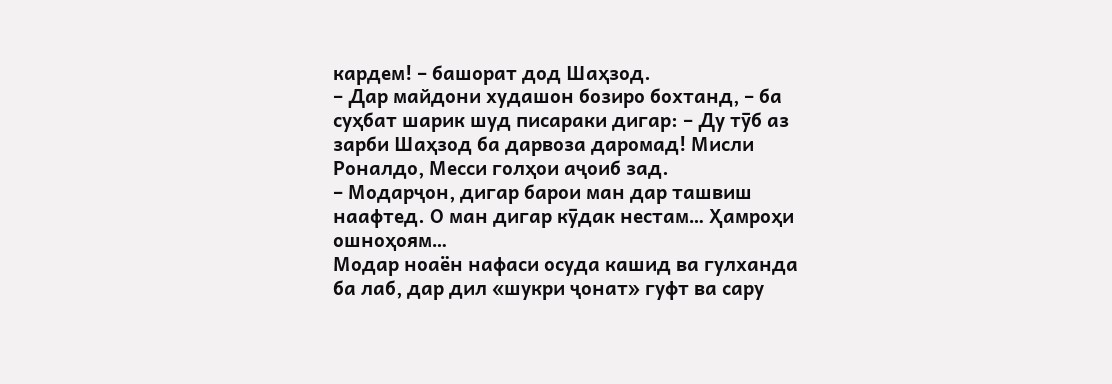кардем! – башорат дод Шаҳзод.
– Дар майдони худашон бозиро бохтанд, – ба суҳбат шарик шуд писараки дигар: – Ду тӯб аз зарби Шаҳзод ба дарвоза даромад! Мисли Роналдо, Месси голҳои аҷоиб зад.
– Модарҷон, дигар барои ман дар ташвиш наафтед. О ман дигар кӯдак нестам… Ҳамроҳи ошноҳоям…
Модар ноаён нафаси осуда кашид ва гулханда ба лаб, дар дил «шукри ҷонат» гуфт ва сару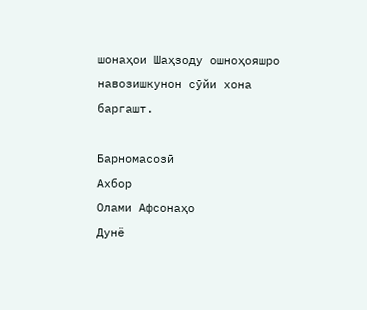шонаҳои Шаҳзоду ошноҳояшро навозишкунон сӯйи хона баргашт.

Барномасозӣ
Ахбор
Олами Афсонаҳо
Дунё